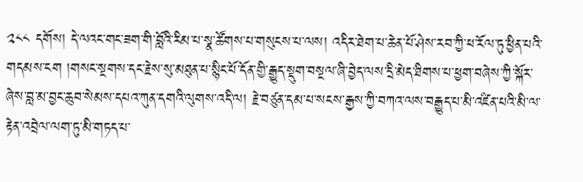༢༨༨ དགོས། དེ་ལའང་གང་ཟག་གི་བློའི་རིམ་པ་སྣ་ཚོགས་པ་གསུངས་པ་ལས། འདིར་ཐེག་པ་ཆེན་པོ་ཤེས་རབ་ཀྱི་ཕ་རོལ་ཏུ་ཕྱིན་པའི་གདམས་ངག །གསང་སྔགས་དང་རྗེས་སུ་མཐུན་པ་སྙིང་པོ་དོན་གྱི་རྒྱུད་སྡུག་བསྔལ་ཞི་བྱེད་ལས་དྲི་མེད་ཐིགས་པ་ཕྱག་བཞེས་ཀྱི་སྐོར་ཞེས་བླ་མ་བྱང་ཆུབ་སེམས་དཔའ་ཀུན་དགའི་ལུགས་འདི་ལ། རྗེ་བཙུན་དམ་པ་སངས་རྒྱས་ཀྱི་བཀའ་ལས་བརྒྱུད་པ་མི་འཛིན་པའི་མི་ལ་རྟེན་འབྲེལ་ལག་ཏུ་མི་གཏད་པ་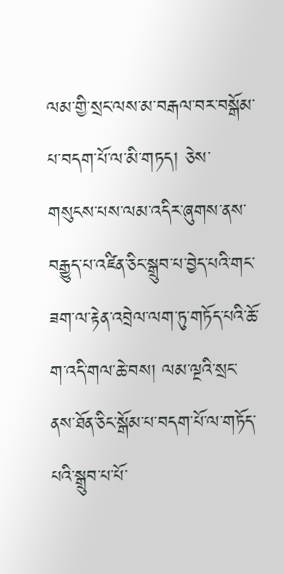ལམ་གྱི་སྲང་ལས་མ་བརྒལ་བར་བསྒོམ་པ་བདག་པོ་ལ་མི་གཏད། ཅེས་གསུངས་པས་ལམ་འདིར་ཞུགས་ནས་བརྒྱུད་པ་འཛིན་ཅིང་སྒྲུབ་པ་བྱེད་པའི་གང་ཟག་ལ་རྟེན་འབྲེལ་ལག་ཏུ་གཏོད་པའི་ཆོ་ག་འདི་གལ་ཆེ་བས། ལམ་ལྔའི་སྲང་ནས་ཐོན་ཅིང་སྒོམ་པ་བདག་པོ་ལ་གཏོད་པའི་སྒྲུབ་པ་པོ་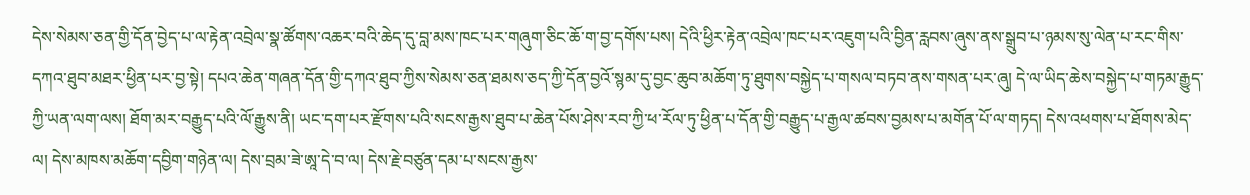དེས་སེམས་ཅན་གྱི་དོན་བྱེད་པ་ལ་རྟེན་འབྲེལ་སྣ་ཚོགས་འཆར་བའི་ཆེད་དུ་བླ་མས་ཁང་པར་གཞུག་ཅིང་ཆོ་ག་བྱ་དགོས་པས། དེའི་ཕྱིར་རྟེན་འབྲེལ་ཁང་པར་འཇུག་པའི་བྱིན་རླབས་ཞུས་ནས་སྒྲུབ་པ་ཉམས་སུ་ལེན་པ་རང་གིས་དཀའ་ཐུབ་མཐར་ཕྱིན་པར་བྱ་སྟེ། དཔའ་ཆེན་གཞན་དོན་གྱི་དཀའ་ཐུབ་ཀྱིས་སེམས་ཅན་ཐམས་ཅད་ཀྱི་དོན་བྱའོ་སྙམ་དུ་བྱང་ཆུབ་མཆོག་ཏུ་ཐུགས་བསྐྱེད་པ་གསལ་བཏབ་ནས་གསན་པར་ཞུ། དེ་ལ་ཡིད་ཆེས་བསྐྱེད་པ་གཏམ་རྒྱུད་ཀྱི་ཡན་ལག་ལས། ཐོག་མར་བརྒྱུད་པའི་ལོ་རྒྱུས་ནི། ཡང་དག་པར་རྫོགས་པའི་སངས་རྒྱས་ཐུབ་པ་ཆེན་པོས་ཤེས་རབ་ཀྱི་ཕ་རོལ་ཏུ་ཕྱིན་པ་དོན་གྱི་བརྒྱུད་པ་རྒྱལ་ཚབས་བྱམས་པ་མགོན་པོ་ལ་གཏད། དེས་འཕགས་པ་ཐོགས་མེད་ལ། དེས་མཁས་མཆོག་དབྱིག་གཉེན་ལ། དེས་བྲམ་ཟེ་ཨཱ་དེ་བ་ལ། དེས་རྗེ་བཙུན་དམ་པ་སངས་རྒྱས་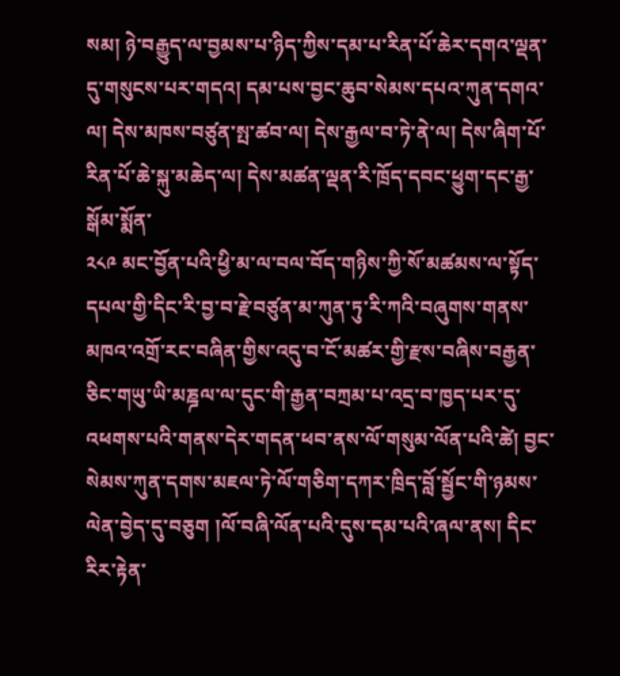སམ། ཉེ་བརྒྱུད་ལ་བྱམས་པ་ཉིད་ཀྱིས་དམ་པ་རིན་པོ་ཆེར་དགའ་ལྡན་དུ་གསུངས་པར་གདའ། དམ་པས་བྱང་ཆུབ་སེམས་དཔའ་ཀུན་དགའ་ལ། དེས་མཁས་བཙུན་སྤ་ཚབ་ལ། དེས་རྒྱལ་བ་ཏེ་ནེ་ལ། དེས་ཞིག་པོ་རིན་པོ་ཆེ་སྐུ་མཆེད་ལ། དེས་མཚན་ལྡན་རི་ཁྲོད་དབང་ཕྱུག་དང་རྒྱ་སྒོམ་སྨོན་
༢༨༩ མང་བྱོན་པའི་ཕྱི་མ་ལ་བལ་བོད་གཉིས་ཀྱི་སོ་མཚམས་ལ་སྟོད་དཔལ་གྱི་དིང་རི་བྱ་བ་རྗེ་བཙུན་མ་ཀུན་ཏུ་རི་ཀའི་བཞུགས་གནས་མཁའ་འགྲོ་རང་བཞིན་གྱིས་འདུ་བ་ངོ་མཚར་གྱི་རྫས་བཞིས་བརྒྱན་ཅིང་གཡུ་ཡི་མཎྜལ་ལ་དུང་གི་རྒྱན་བཀྲམ་པ་འདྲ་བ་ཁྱད་པར་དུ་འཕགས་པའི་གནས་དེར་གདན་ཕབ་ནས་ལོ་གསུམ་ལོན་པའི་ཚེ། བྱང་སེམས་ཀུན་དགས་མཇལ་ཏེ་ལོ་གཅིག་དཀར་ཁྲིད་བློ་སྦྱོང་གི་ཉམས་ལེན་བྱེད་དུ་བཅུག །ལོ་བཞི་ལོན་པའི་དུས་དམ་པའི་ཞལ་ནས། དིང་རིར་རྟེན་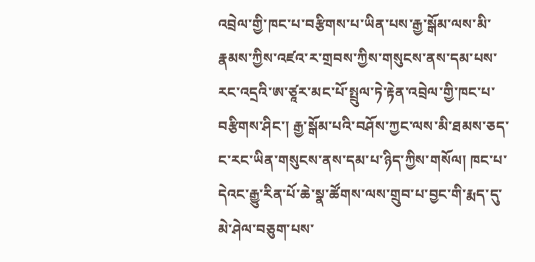འབྲེལ་གྱི་ཁང་པ་བརྩིགས་པ་ཡིན་པས་རྒྱ་སྒོམ་ལས་མི་རྣམས་ཀྱིས་འཛའ་ར་གྲབས་ཀྱིས་གསུངས་ནས་དམ་པས་རང་འདྲའི་ཨ་ཙཱར་མང་པོ་སྤྲུལ་ཏེ་རྟེན་འབྲེལ་གྱི་ཁང་པ་བརྩིགས་ཤིང་། རྒྱ་སྒོམ་པའི་བཤོས་ཀྱང་ལས་མི་ཐམས་ཅད་ང་རང་ཡིན་གསུངས་ནས་དམ་པ་ཉིད་ཀྱིས་གསོལ། ཁང་པ་དེའང་རྒྱུ་རིན་པོ་ཆེ་སྣ་ཚོགས་ལས་གྲུབ་པ་བྱང་གི་རྨད་དུ་མེ་ཤེལ་བཅུག་པས་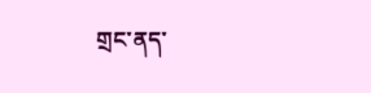གྲང་ནད་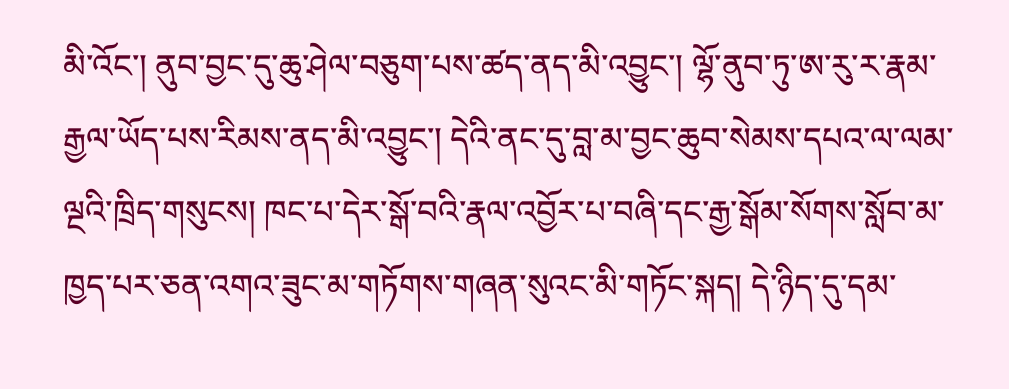མི་འོང་། ནུབ་བྱང་དུ་ཆུ་ཤེལ་བཅུག་པས་ཚད་ནད་མི་འབྱུང་། ལྷོ་ནུབ་ཏུ་ཨ་རུ་ར་རྣམ་རྒྱལ་ཡོད་པས་རིམས་ནད་མི་འབྱུང་། དེའི་ནང་དུ་བླ་མ་བྱང་ཆུབ་སེམས་དཔའ་ལ་ལམ་ལྔའི་ཁྲིད་གསུངས། ཁང་པ་དེར་སྒོ་བའི་རྣལ་འབྱོར་པ་བཞི་དང་རྒྱ་སྒོམ་སོགས་སློབ་མ་ཁྱད་པར་ཅན་འགའ་ཟུང་མ་གཏོགས་གཞན་སུའང་མི་གཏོང་སྐད། དེ་ཉིད་དུ་དམ་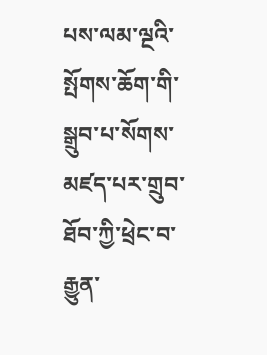པས་ལམ་ལྔའི་སྤོགས་ཆོག་གི་སྒྲུབ་པ་སོགས་མཛད་པར་གྲུབ་ཐོབ་ཀྱི་ཕྲེང་བ་རྒྱུན་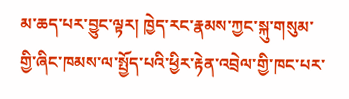མ་ཆད་པར་བྱུང་ལྟར། ཁྱེད་རང་རྣམས་ཀྱང་སྐུ་གསུམ་གྱི་ཞིང་ཁམས་ལ་སྤྱོད་པའི་ཕྱིར་རྟེན་འབྲེལ་གྱི་ཁང་པར་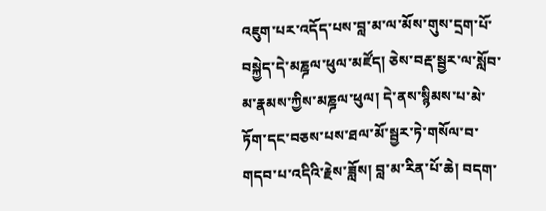འཇུག་པར་འདོད་པས་བླ་མ་ལ་མོས་གུས་དྲག་པོ་བསྐྱེད་དེ་མཎྜལ་ཕུལ་མཛོད། ཅེས་བརྡ་སྦྱར་ལ་སློབ་མ་རྣམས་ཀྱིས་མཎྜལ་ཕུལ། དེ་ནས་སྙིམས་པ་མེ་ཏོག་དང་བཅས་པས་ཐལ་མོ་སྦྱར་ཏེ་གསོལ་བ་གདབ་པ་འདིའི་རྗེས་ཟློས། བླ་མ་རིན་པོ་ཆེ། བདག་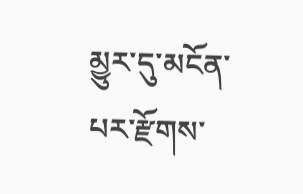མྱུར་དུ་མངོན་པར་རྫོགས་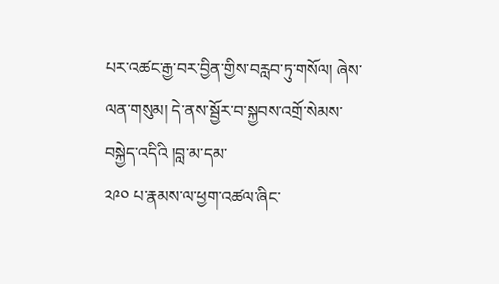པར་འཚང་རྒྱ་བར་བྱིན་གྱིས་བརླབ་ཏུ་གསོལ། ཞེས་ལན་གསུམ། དེ་ནས་སྦྱོར་བ་སྐྱབས་འགྲོ་སེམས་བསྐྱེད་འདིའི །བླ་མ་དམ་
༢༩༠ པ་རྣམས་ལ་ཕྱག་འཚལ་ཞིང་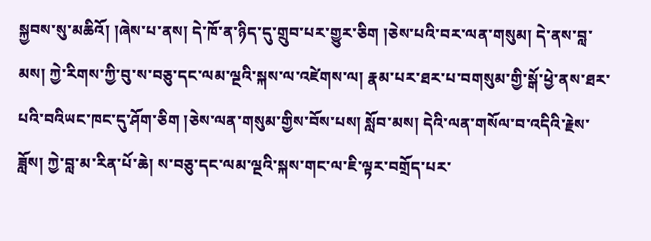སྐྱབས་སུ་མཆིའོ། །ཞེས་པ་ནས། དེ་ཁོ་ན་ཉིད་དུ་གྲུབ་པར་གྱུར་ཅིག །ཅེས་པའི་བར་ལན་གསུམ། དེ་ནས་བླ་མས། ཀྱེ་རིགས་ཀྱི་བུ་ས་བཅུ་དང་ལམ་ལྔའི་སྐས་ལ་འཛེགས་ལ། རྣམ་པར་ཐར་པ་བགསུམ་གྱི་སྒོ་ཕྱེ་ནས་ཐར་པའི་བའིཡང་ཁང་དུ་ཤོག་ཅིག །ཅེས་ལན་གསུམ་གྱིས་བོས་པས། སློབ་མས། དེའི་ལན་གསོལ་བ་འདིའི་རྗེས་ཟློས། ཀྱེ་བླ་མ་རིན་པོ་ཆེ། ས་བཅུ་དང་ལམ་ལྔའི་སྐས་གང་ལ་ཇི་ལྟར་བགྲོད་པར་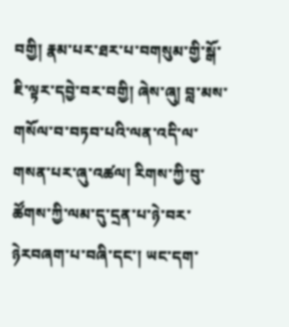བགྱི། རྣམ་པར་ཐར་པ་བགསུམ་གྱི་སྒོ་ཇི་ལྟར་དབྱེ་བར་བགྱི། ཞེས་ཞུ། བླ་མས་གསོལ་བ་བཏབ་པའི་ལན་འདི་ལ་གསན་པར་ཞུ་འཚལ། རིགས་ཀྱི་བུ་ཚོགས་ཀྱི་ལམ་དུ་དྲན་པ་ཉེ་བར་ཉེརབཞག་པ་བཞི་དང་། ཡང་དག་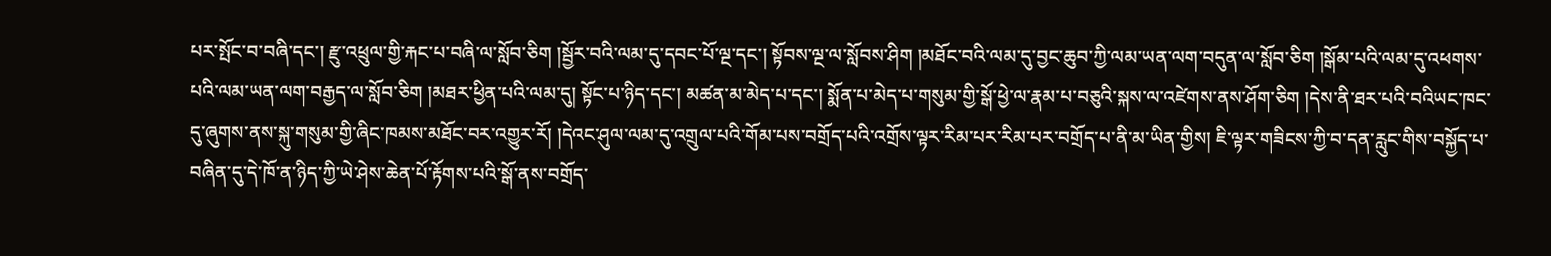པར་སྤོང་བ་བཞི་དང་། རྫུ་འཕྲུལ་གྱི་རྐང་པ་བཞི་ལ་སློབ་ཅིག །སྦྱོར་བའི་ལམ་དུ་དབང་པོ་ལྔ་དང་། སྟོབས་ལྔ་ལ་སློབས་ཤིག །མཐོང་བའི་ལམ་དུ་བྱང་ཆུབ་ཀྱི་ལམ་ཡན་ལག་བདུན་ལ་སློབ་ཅིག །སྒོམ་པའི་ལམ་དུ་འཕགས་པའི་ལམ་ཡན་ལག་བརྒྱད་ལ་སློབ་ཅིག །མཐར་ཕྱིན་པའི་ལམ་དུ། སྟོང་པ་ཉིད་དང་། མཚན་མ་མེད་པ་དང་། སྨོན་པ་མེད་པ་གསུམ་གྱི་སྒོ་ཕྱེ་ལ་རྣམ་པ་བཅུའི་སྐས་ལ་འཛེགས་ནས་ཤོག་ཅིག །དེས་ནི་ཐར་པའི་བའིཡང་ཁང་དུ་ཞུགས་ནས་སྐུ་གསུམ་གྱི་ཞིང་ཁམས་མཐོང་བར་འགྱུར་རོ། །དེའང་ཤུལ་ལམ་དུ་འགྲུལ་པའི་གོམ་པས་བགྲོད་པའི་འགྲོས་ལྟར་རིམ་པར་རིམ་པར་བགྲོད་པ་ནི་མ་ཡིན་གྱིས། ཇི་ལྟར་གཟིངས་ཀྱི་བ་དན་རླུང་གིས་བསྐྱོད་པ་བཞིན་དུ་དེ་ཁོ་ན་ཉིད་ཀྱི་ཡེ་ཤེས་ཆེན་པོ་རྟོགས་པའི་སྒོ་ནས་བགྲོད་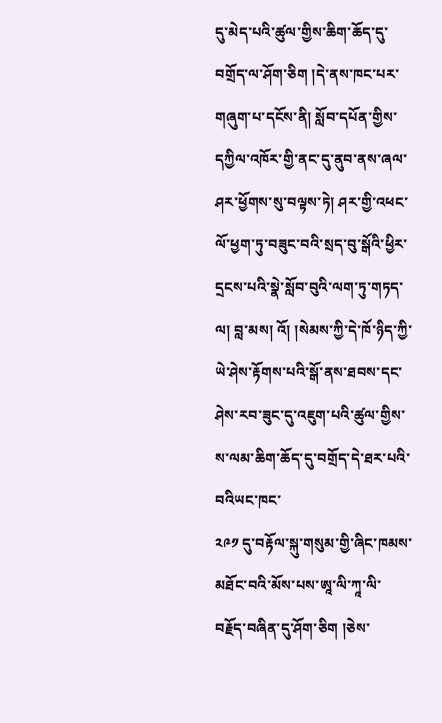དུ་མེད་པའི་ཚུལ་གྱིས་ཆིག་ཆོད་དུ་བགྲོད་ལ་ཤོག་ཅིག །དེ་ནས་ཁང་པར་གཞུག་པ་དངོས་ནི། སློབ་དཔོན་གྱིས་དཀྱིལ་འཁོར་གྱི་ནང་དུ་ནུབ་ནས་ཞལ་ཤར་ཕྱོགས་སུ་བལྟས་ཏེ། ཤར་གྱི་འཕང་ལོ་ཕྱག་ཏུ་བཟུང་བའི་སྲད་བུ་སྒོའི་ཕྱིར་དྲངས་པའི་སྣེ་སློབ་བུའི་ལག་ཏུ་གཏད་ལ། བླ་མས། འོ། །སེམས་ཀྱི་དེ་ཁོ་ཉིད་ཀྱི་ཡེ་ཤེས་རྟོགས་པའི་སྒོ་ནས་ཐབས་དང་ཤེས་རབ་ཟུང་དུ་འཇུག་པའི་ཚུལ་གྱིས་ས་ལམ་ཆིག་ཆོད་དུ་བགྲོད་དེ་ཐར་པའི་བའིཡང་ཁང་
༢༩༡ དུ་བརྟོལ་སྐུ་གསུམ་གྱི་ཞིང་ཁམས་མཐོང་བའི་མོས་པས་ཨཱ་ལི་ཀཱ་ལི་བརྗོད་བཞིན་དུ་ཤོག་ཅིག །ཅེས་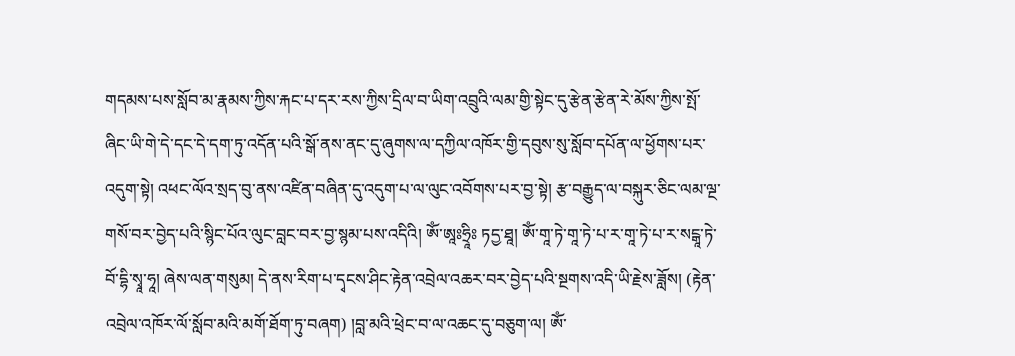གདམས་པས་སློབ་མ་རྣམས་ཀྱིས་རྐང་པ་དར་རས་ཀྱིས་དྲིལ་བ་ཡིག་འབྲུའི་ལམ་གྱི་སྟེང་དུ་རྩེན་རྩེན་རེ་མོས་ཀྱིས་སྤོ་ཞིང་ཡི་གེ་དེ་དང་དེ་དག་ཏུ་འདོན་པའི་སྒོ་ནས་ནང་དུ་ཞུགས་ལ་དཀྱིལ་འཁོར་གྱི་དབུས་སུ་སློབ་དཔོན་ལ་ཕྱོགས་པར་འདུག་སྟེ། འཕང་ལོའ་སྲད་བུ་ནས་འཛིན་བཞིན་དུ་འདུག་པ་ལ་ལུང་འབོགས་པར་བྱ་སྟེ། རྩ་བརྒྱུད་ལ་བསྐུར་ཅིང་ལམ་ལྔ་གསོ་བར་བྱེད་པའི་སྙིང་པོའ་ལུང་བླང་བར་བྱ་སྙམ་པས་འདིའི། ༀ་ཨཱཿཧྲཱིཿ ཏདྱ་ཐཱ། ༀ་གཱ་ཏེ་གཱ་ཏེ་པ་ར་གཱ་ཏེ་པ་ར་སངྒཱ་ཏེ་བོ་དྷི་སྭཱ་ཧཱ། ཞེས་ལན་གསུམ། དེ་ནས་རིག་པ་དྭངས་ཤིང་རྟེན་འབྲེལ་འཆར་བར་བྱེད་པའི་སྔགས་འདི་ཡི་རྗེས་ཟློས། (རྟེན་འབྲེལ་འཁོར་ལོ་སློབ་མའི་མགོ་ཐོག་ཏུ་བཞག) །བླ་མའི་ཕྲེང་བ་ལ་འཆང་དུ་བཅུག་ལ། ༀ་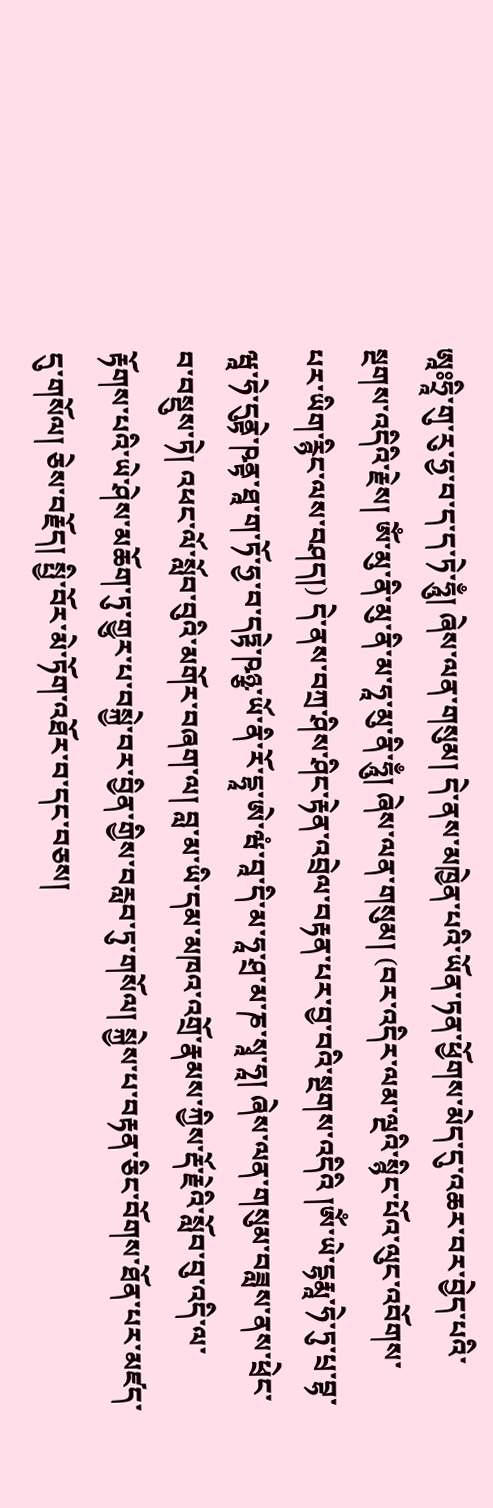ཨཱཿཧྲཱི་གུ་རུ་ཧྱ་བ་ད་ད་ཏེ་ཧཱུྃ། ཞེས་ལན་གསུམ། དེ་ནས་མཁྱེན་པའི་ཡོན་ཏན་ཕྱོགས་མེད་དུ་འཆར་བར་བྱེད་པའི་སྔགས་འདིའི་རྗེས། ༀ་མུ་ནི་མུ་ནི་མ་ཧཱ་མུ་ནི་ཧཱུྃ། ཞེས་ལན་གསུམ། (བར་འདིར་ལམ་ལྔའི་སྙིང་པོའ་ལུང་འབོགས་པར་ཡིག་རྙིང་ལས་བཤད།) དེ་ནས་བཀྲ་ཤིས་ཤིང་རྟེན་འབྲེལ་བརྟན་པར་བྱ་བའི་སྔགས་འདིའི །ༀ་ཡེ་དྷརྨཱ་ཧེ་ཏུ་པྲ་བྷ་ཝཱ་ཧེ་དུནྟེ་ཥནྟ་ཐཱ་ག་ཏོ་ཧྱ་བ་དཏྟེ་ཥཉྩ་ཡོ་ནི་རོ་དྷཱ་ཨེ་ཝཾ་བཱ་དི་མ་ཧཱ་ཤྲ་མ་ཎ་སྭཱ་ཧཱ། ཞེས་ལན་གསུམ་བཟླས་ནས་ཕྲེང་བ་བསྡུས་ཏེ། འཕང་ལོ་སློབ་བུའི་མགོར་བཞག་ལ། བླ་མ་ཡི་དམ་མཁའ་འགྲོ་རྣམས་ཀྱིས་རྡོ་རྗེའི་སློབ་བུ་འདི་ལ་རྟོགས་པའི་ཡེ་ཤེས་མཆོག་ཏུ་གྱུར་པ་བསྐྱེ་བར་བྱིན་གྱིས་བརླབ་ཏུ་གསོལ། སྐྱེས་པ་བརྟན་ཅིང་བོགས་ཐོན་པར་མཛད་དུ་གསོལ། ཅེས་བརྗོད། སྤྱི་བོར་མེ་ཏོག་འཐོར་བ་དང་བཅས།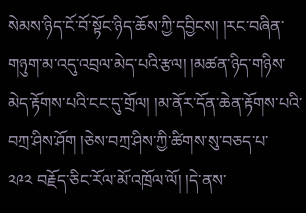སེམས་ཉིད་ངོ་བོ་སྟོང་ཉིད་ཆོས་ཀྱི་དབྱིངས། །རང་བཞིན་གཉུག་མ་འདུ་འབྲལ་མེད་པའི་རྩལ། །མཚན་ཉིད་གཉིས་མེད་རྟོགས་པའི་ངང་དུ་གྲོལ། །མ་ནོར་དོན་ཆེན་རྟོགས་པའི་བཀྲ་ཤིས་ཤོག །ཅེས་བཀྲ་ཤིས་ཀྱི་ཚིགས་སུ་བཅད་པ་
༢༩༢ བརྗོད་ཅིང་རོལ་མོ་འཁྲོལ་ལོ། །དེ་ནས་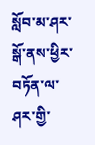སློབ་མ་ཤར་སྒོ་ནས་ཕྱིར་བཏོན་ལ་ཤར་གྱི་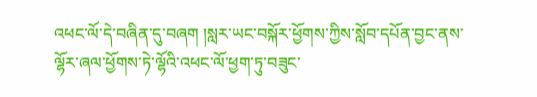འཕང་ལོ་དེ་བཞིན་དུ་བཞག །སླར་ཡང་བསྐོར་ཕྱོགས་ཀྱིས་སློབ་དཔོན་བྱང་ནས་ལྷོར་ཞལ་ཕྱོགས་ཏེ་ལྷོའི་འཕང་ལོ་ཕྱག་ཏུ་བཟུང་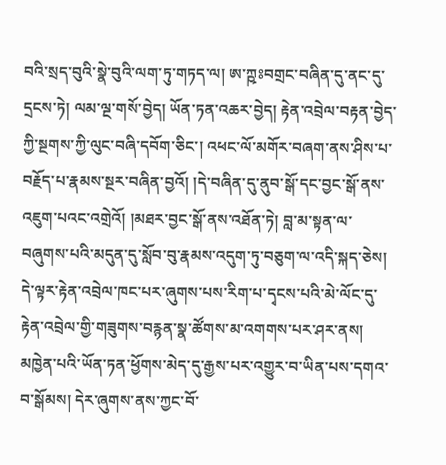བའི་སྲད་བུའི་སྣེ་བུའི་ལག་ཏུ་གཏད་ལ། ཨ་ཀྵཿབགྲང་བཞིན་དུ་ནང་དུ་དྲངས་ཏེ། ལམ་ལྔ་གསོ་བྱེད། ཡོན་ཏན་འཆར་བྱེད། རྟེན་འབྲེལ་བརྟན་བྱེད་ཀྱི་སྔགས་ཀྱི་ལུང་བཞི་དབོག་ཅིང་། འཕང་ལོ་མགོར་བཞག་ནས་ཤིས་པ་བརྗོད་པ་རྣམས་སྔར་བཞིན་བྱའོ། །དེ་བཞིན་དུ་ནུབ་སྒོ་དང་བྱང་སྒོ་ནས་འཇུག་པའང་འགྲེའོ། །མཐར་བྱང་སྒོ་ནས་འཐོན་ཏེ། བླ་མ་སྟན་ལ་བཞུགས་པའི་མདུན་དུ་སློབ་བུ་རྣམས་འདུག་ཏུ་བཅུག་ལ་འདི་སྐད་ཅེས། དེ་ལྟར་རྟེན་འབྲེལ་ཁང་པར་ཞུགས་པས་རིག་པ་དྭངས་པའི་མེ་ལོང་དུ་རྟེན་འབྲེལ་གྱི་གཟུགས་བརྙན་སྣ་ཚོགས་མ་འགགས་པར་ཤར་ནས། མཁྱེན་པའི་ཡོན་ཏན་ཕྱོགས་མེད་དུ་རྒྱས་པར་འགྱུར་བ་ཡིན་པས་དགའ་བ་སྒོམས། དེར་ཞུགས་ནས་ཀྱང་བོ་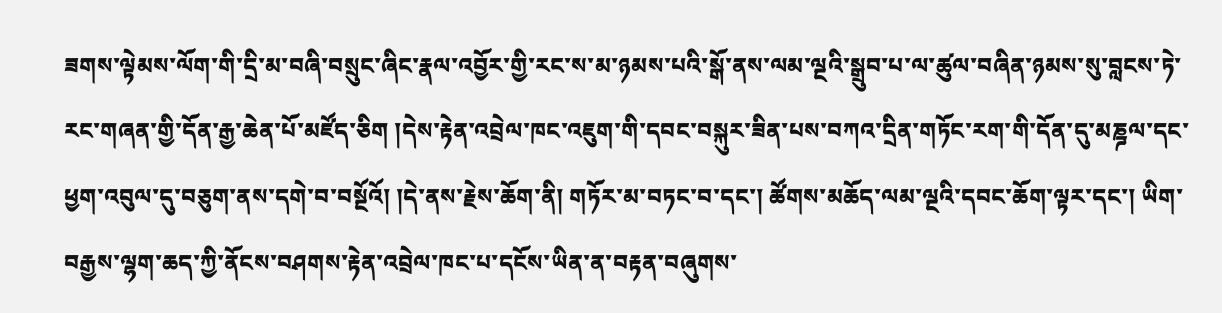ཟགས་ལྟེམས་ལོག་གི་དྲི་མ་བཞི་བསྲུང་ཞིང་རྣལ་འབྱོར་གྱི་རང་ས་མ་ཉམས་པའི་སྒོ་ནས་ལམ་ལྔའི་སྒྲུབ་པ་ལ་ཚུལ་བཞིན་ཉམས་སུ་བླངས་ཏེ་རང་གཞན་གྱི་དོན་རྒྱ་ཆེན་པོ་མཛོད་ཅིག །དེས་རྟེན་འབྲེལ་ཁང་འཇུག་གི་དབང་བསྐུར་ཟིན་པས་བཀའ་དྲིན་གཏོང་རག་གི་དོན་དུ་མཎྜལ་དང་ཕྱག་འབུལ་དུ་བཅུག་ནས་དགེ་བ་བསྔོའོ། །དེ་ནས་རྗེས་ཆོག་ནི། གཏོར་མ་བཏང་བ་དང་། ཚོགས་མཆོད་ལམ་ལྔའི་དབང་ཆོག་ལྟར་དང་། ཡིག་བརྒྱས་ལྷག་ཆད་ཀྱི་ནོངས་བཤགས་རྟེན་འབྲེལ་ཁང་པ་དངོས་ཡིན་ན་བརྟན་བཞུགས་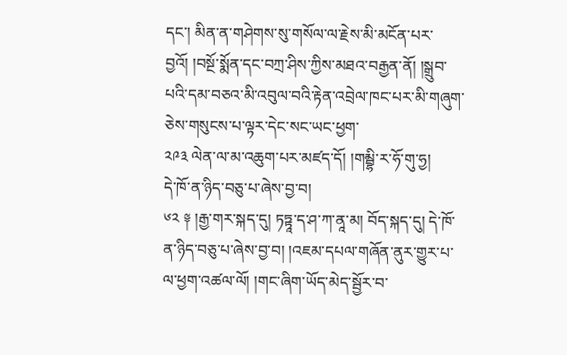དང་། མིན་ན་གཤེགས་སུ་གསོལ་ལ་རྗེས་མི་མངོན་པར་བྱའོ། །བསྔོ་སྨོན་དང་བཀྲ་ཤིས་ཀྱིས་མཐའ་བརྒྱན་ནོ། །སྒྲུབ་པའི་དམ་བཅའ་མི་འབུལ་བའི་རྟེན་འབྲེལ་ཁང་པར་མི་གཞུག་ཅེས་གསུངས་པ་ལྟར་དེང་སང་ཡང་ཕྱག་
༢༩༣ ལེན་ལ་མ་འཆུག་པར་མཛད་དོ། །གམྦྷི་ར་ཧོ་གུ་ཧྱ།
དེ་ཁོ་ན་ཉིད་བཅུ་པ་ཞེས་བྱ་བ།
༦༢ ༈ །རྒྱ་གར་སྐད་དུ། ཏཏྟཱ་ད་ཤ་ཀ་ནཱ་མ། བོད་སྐད་དུ། དེ་ཁོ་ན་ཉིད་བཅུ་པ་ཞེས་བྱ་བ། །འཇམ་དཔལ་གཞོན་ནུར་གྱུར་པ་ལ་ཕྱག་འཚལ་ལོ། །གང་ཞིག་ཡོད་མེད་སྦྱོར་བ་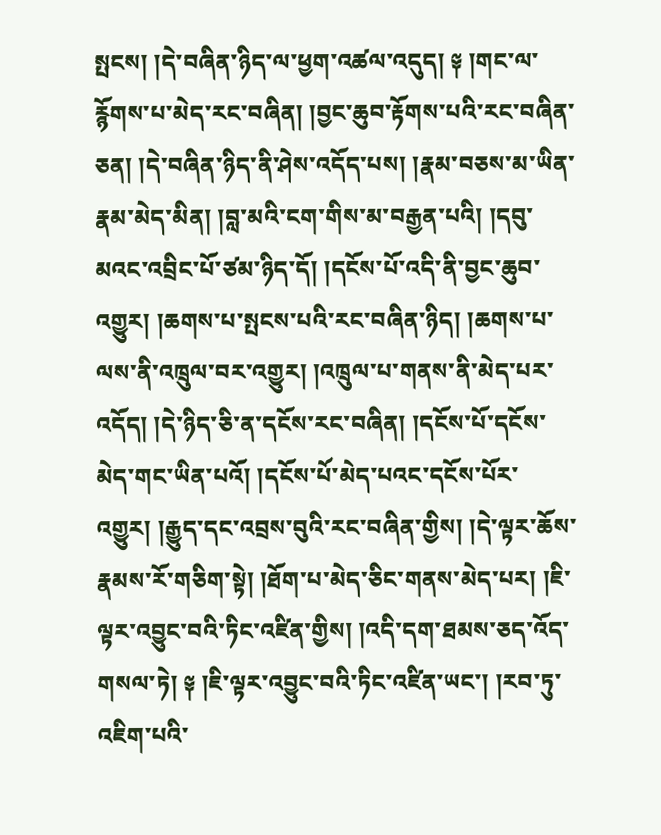སྤངས། །དེ་བཞིན་ཉིད་ལ་ཕྱག་འཚལ་འདུད། ༈ །གང་ལ་རྙོགས་པ་མེད་རང་བཞིན། །བྱང་ཆུབ་རྟོགས་པའི་རང་བཞིན་ཅན། །དེ་བཞིན་ཉིད་ནི་ཤེས་འདོད་པས། །རྣམ་བཅས་མ་ཡིན་རྣམ་མེད་མིན། །བླ་མའི་ངག་གིས་མ་བརྒྱན་པའི། །དབུ་མའང་འབྲིང་པོ་ཙམ་ཉིད་དོ། །དངོས་པོ་འདི་ནི་བྱང་ཆུབ་འགྱུར། །ཆགས་པ་སྤངས་པའི་རང་བཞིན་ཉིད། །ཆགས་པ་ལས་ནི་འཁྲུལ་བར་འགྱུར། །འཁྲུལ་པ་གནས་ནི་མེད་པར་འདོད། །དེ་ཉིད་ཅི་ན་དངོས་རང་བཞིན། །དངོས་པོ་དངོས་མེད་གང་ཡིན་པའོ། །དངོས་པོ་མེད་པའང་དངོས་པོར་འགྱུར། །རྒྱུད་དང་འབྲས་བུའི་རང་བཞིན་གྱིས། །དེ་ལྟར་ཆོས་རྣམས་རོ་གཅིག་སྟེ། །ཐོག་པ་མེད་ཅིང་གནས་མེད་པར། །ཇི་ལྟར་འབྱུང་བའི་ཏིང་འཛིན་གྱིས། །འདི་དག་ཐམས་ཅད་འོད་གསལ་ཏེ། ༈ །ཇི་ལྟར་འབྱུང་བའི་ཏིང་འཛིན་ཡང་། །རབ་ཏུ་འཇིག་པའི་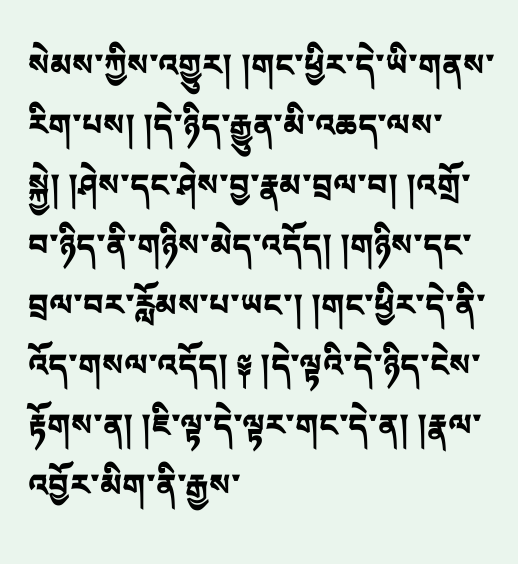སེམས་ཀྱིས་འགྱུར། །གང་ཕྱིར་དེ་ཡི་གནས་རིག་པས། །དེ་ཉིད་རྒྱུན་མི་འཆད་ལས་སྐྱེ། །ཤེས་དང་ཤེས་བྱ་རྣམ་བྲལ་བ། །འགྲོ་བ་ཉིད་ནི་གཉིས་མེད་འདོད། །གཉིས་དང་བྲལ་བར་རློམས་པ་ཡང་། །གང་ཕྱིར་དེ་ནི་འོད་གསལ་འདོད། ༈ །དེ་ལྟའི་དེ་ཉིད་ངེས་རྟོགས་ན། །ཇི་ལྟ་དེ་ལྟར་གང་དེ་ན། །རྣལ་འབྱོར་མིག་ནི་རྒྱས་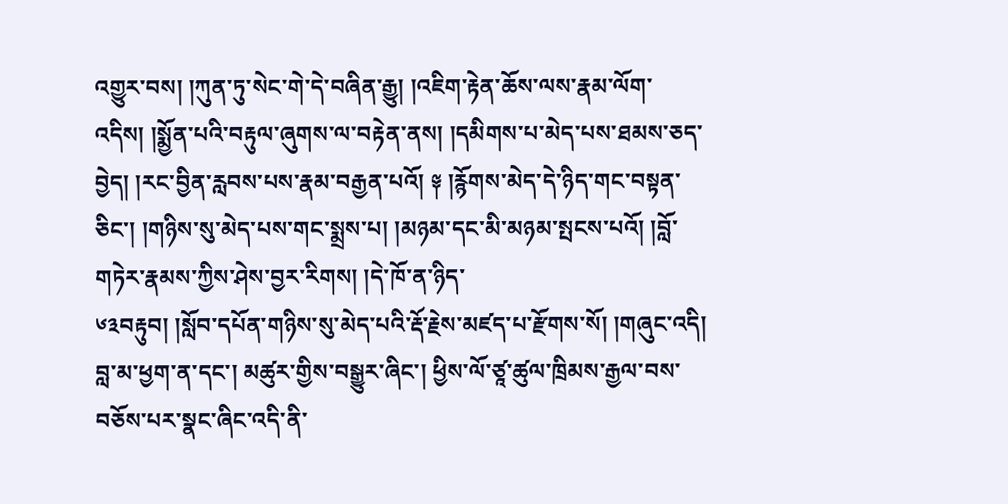འགྱུར་བས། །ཀུན་ཏུ་སེང་གེ་དེ་བཞིན་རྒྱུ། །འཇིག་རྟེན་ཆོས་ལས་རྣམ་ལོག་འདིས། །སྨྱོན་པའི་བརྟུལ་ཞུགས་ལ་བརྟེན་ནས། །དམིགས་པ་མེད་པས་ཐམས་ཅད་བྱེད། །རང་བྱིན་རླབས་པས་རྣམ་བརྒྱན་པའོ། ༈ །རྙོགས་མེད་དེ་ཉིད་གང་བསྟན་ཅིང་། །གཉིས་སུ་མེད་པས་གང་སྨྲས་པ། །མཉམ་དང་མི་མཉམ་སྤངས་པའོ། །བློ་གཏེར་རྣམས་ཀྱིས་ཤེས་བྱར་རིགས། །དེ་ཁོ་ན་ཉིད་
༦༣བརྟུབ། །སློབ་དཔོན་གཉིས་སུ་མེད་པའི་རྡོ་རྗེས་མཛད་པ་རྫོགས་སོ། །གཞུང་འདི། བླ་མ་ཕྱག་ན་དང་། མཚུར་གྱིས་བསྒྱུར་ཞིང་། ཕྱིས་ལོ་ཙཱ་ཚུལ་ཁྲིམས་རྒྱལ་བས་བཅོས་པར་སྣང་ཞིང་འདི་ནི་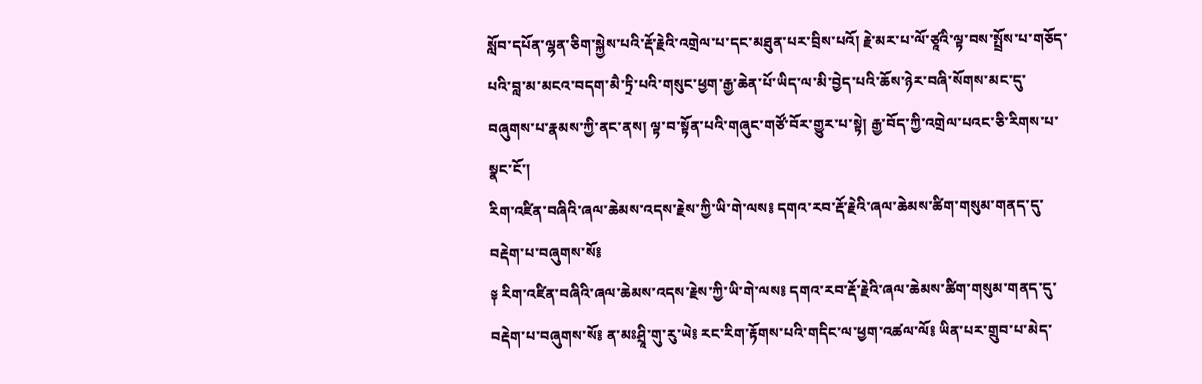སློབ་དཔོན་ལྷན་ཅིག་སྐྱེས་པའི་རྡོ་རྗེའི་འགྲེལ་པ་དང་མཐུན་པར་བྲིས་པའོ། རྗེ་མར་པ་ལོ་ཙཱའི་ལྟ་བས་སྤྲོས་པ་གཅོད་པའི་བླ་མ་མངའ་བདག་མཻ་ཏྲི་པའི་གསུང་ཕྱག་རྒྱ་ཆེན་པོ་ཡིད་ལ་མི་བྱེད་པའི་ཆོས་ཉེར་བཞི་སོགས་མང་དུ་བཞུགས་པ་རྣམས་ཀྱི་ནང་ནས། ལྟ་བ་སྟོན་པའི་གཞུང་གཙོ་བོར་གྱུར་པ་སྟེ། རྒྱ་བོད་ཀྱི་འགྲེལ་པའང་ཅི་རིགས་པ་སྣང་ངོ་།
རིག་འཛིན་བཞིའི་ཞལ་ཆེམས་འདས་རྗེས་ཀྱི་ཡི་གེ་ལས༔ དགའ་རབ་རྡོ་རྗེའི་ཞལ་ཆེམས་ཚིག་གསུམ་གནད་དུ་བརྡེག་པ་བཞུགས་སོ༔
༈ རིག་འཛིན་བཞིའི་ཞལ་ཆེམས་འདས་རྗེས་ཀྱི་ཡི་གེ་ལས༔ དགའ་རབ་རྡོ་རྗེའི་ཞལ་ཆེམས་ཚིག་གསུམ་གནད་དུ་བརྡེག་པ་བཞུགས་སོ༔ ན་མཿཤྲཱི་གུ་རུ་ཡེ༔ རང་རིག་རྟོགས་པའི་གདིང་ལ་ཕྱག་འཚལ་ལོ༔ ཡིན་པར་གྲུབ་པ་མེད་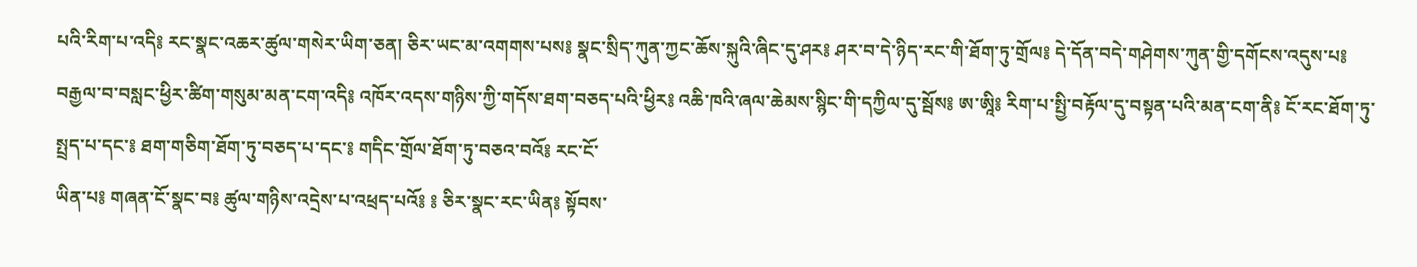པའི་རིག་པ་འདི༔ རང་སྣང་འཆར་ཚུལ་གསེར་ཡིག་ཅན། ཅིར་ཡང་མ་འགགས་པས༔ སྣང་སྲིད་ཀུན་ཀྱང་ཆོས་སྐུའི་ཞིང་དུ་ཤར༔ ཤར་བ་དེ་ཉིད་རང་གི་ཐོག་ཏུ་གྲོལ༔ དེ་དོན་བདེ་གཤེགས་ཀུན་གྱི་དགོངས་འདུས་པ༔ བརྒྱལ་བ་བསླང་ཕྱིར་ཚིག་གསུམ་མན་ངག་འདི༔ འཁོར་འདས་གཉིས་ཀྱི་གདོས་ཐག་བཅད་པའི་ཕྱིར༔ འཆི་ཁའི་ཞལ་ཆེམས་སྙིང་གི་དཀྱིལ་དུ་སྦོས༔ ཨ་ཨཱི༔ རིག་པ་སྤྱི་བརྟོལ་དུ་བསྟན་པའི་མན་ངག་ནི༔ ངོ་རང་ཐོག་ཏུ་སྤྲད་པ་དང་༔ ཐག་གཅིག་ཐོག་ཏུ་བཅད་པ་དང་༔ གདིང་གྲོལ་ཐོག་ཏུ་བཅའ་བའོ༔ རང་ངོ་
ཡིན་པ༔ གཞན་ངོ་སྣང་བ༔ ཚུལ་གཉིས་འདྲེས་པ་འཕྲད་པའོ༔ ༔ ཅིར་སྣང་རང་ཡིན༔ སྟོབས་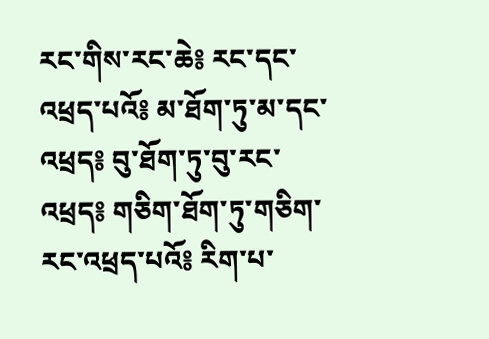རང་གིས་རང་ཆེ༔ རང་དང་འཕྲད་པའོ༔ མ་ཐོག་ཏུ་མ་དང་འཕྲད༔ བུ་ཐོག་ཏུ་བུ་རང་འཕྲད༔ གཅིག་ཐོག་ཏུ་གཅིག་རང་འཕྲད་པའོ༔ རིག་པ་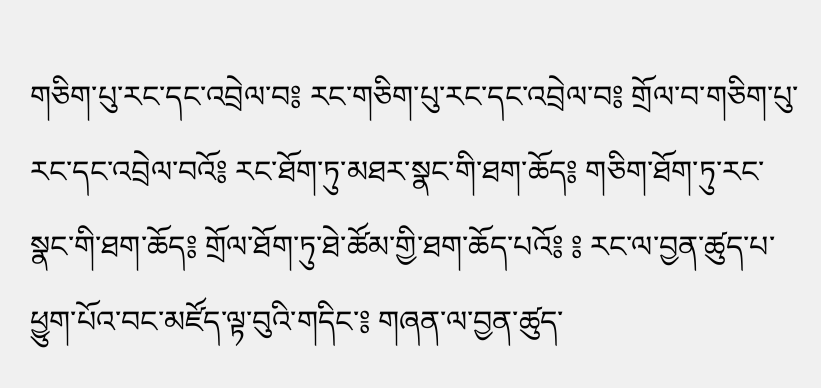གཅིག་པུ་རང་དང་འབྲེལ་བ༔ རང་གཅིག་པུ་རང་དང་འབྲེལ་བ༔ གྲོལ་བ་གཅིག་པུ་རང་དང་འབྲེལ་བའོ༔ རང་ཐོག་ཏུ་མཐར་སྣང་གི་ཐག་ཆོད༔ གཅིག་ཐོག་ཏུ་རང་སྣང་གི་ཐག་ཆོད༔ གྲོལ་ཐོག་ཏུ་ཐེ་ཚོམ་གྱི་ཐག་ཆོད་པའོ༔ ༔ རང་ལ་བྱན་ཚུད་པ་ཕྱུག་པོའ་བང་མཛོད་ལྟ་བུའི་གདིང་༔ གཞན་ལ་བྱན་ཚུད་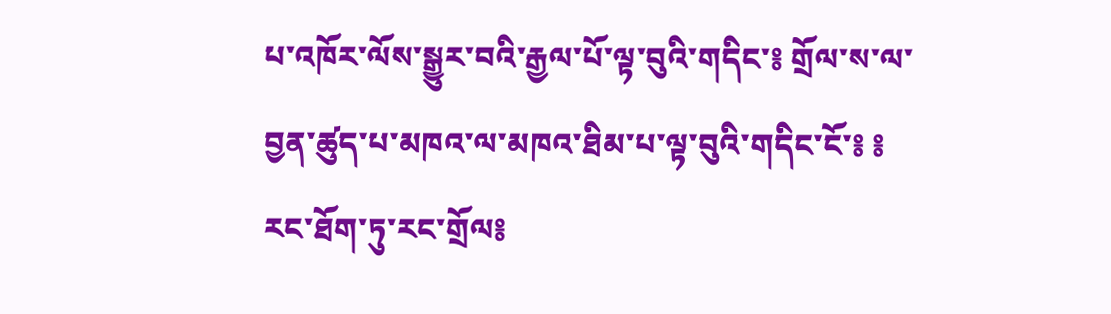པ་འཁོར་ལོས་སྒྱུར་བའི་རྒྱལ་པོ་ལྟ་བུའི་གདིང་༔ གྲོལ་ས་ལ་བྱན་ཚུད་པ་མཁའ་ལ་མཁའ་ཐིམ་པ་ལྟ་བུའི་གདིང་ངོ་༔ ༔ རང་ཐོག་ཏུ་རང་གྲོལ༔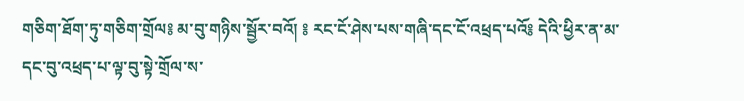གཅིག་ཐོག་ཏུ་གཅིག་གྲོལ༔ མ་བུ་གཉིས་སྦྱོར་བའོ། ༔ རང་ངོ་ཤེས་པས་གཞི་དང་ངོ་འཕྲད་པའོ༔ དེའི་ཕྱིར་ན་མ་དང་བུ་འཕྲད་པ་ལྟ་བུ་སྟེ་གྲོལ་ས་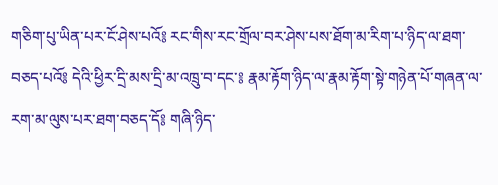གཅིག་པུ་ཡིན་པར་ངོ་ཤེས་པའོ༔ རང་གིས་རང་གྲོལ་བར་ཤེས་པས་ཐོག་མ་རིག་པ་ཉིད་ལ་ཐག་བཅད་པའོ༔ དེའི་ཕྱིར་དྲི་མས་དྲི་མ་འཁྲུ་བ་དང་༔ རྣམ་རྟོག་ཉིད་ལ་རྣམ་རྟོག་སྟེ་གཉེན་པོ་གཞན་ལ་རག་མ་ལུས་པར་ཐག་བཅད་དོ༔ གཞི་ཉིད་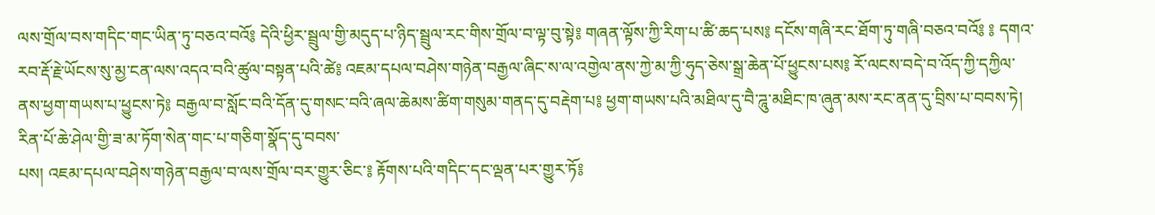ལས་གྲོལ་བས་གདིང་གང་ཡིན་ཏུ་བཅའ་བའོ༔ དེའི་ཕྱིར་སྦྲུལ་གྱི་མདུད་པ་ཉིད་སྦྲུལ་རང་གིས་གྲོལ་བ་ལྟ་བུ་སྟེ༔ གཞན་ལྟོས་ཀྱི་རིག་པ་ཚི་ཆད་པས༔ དངོས་གཞི་རང་ཐོག་ཏུ་གཞི་བཅའ་བའོ༔ ༔ དགའ་རབ་རྡོ་རྗེ་ཡོངས་སུ་མྱ་ངན་ལས་འདའ་བའི་ཚུལ་བསྟན་པའི་ཚེ༔ འཇམ་དཔལ་བཤེས་གཉེན་བརྒྱལ་ཞིང་ས་ལ་འགྱེལ་ནས་ཀྱེ་མ་ཀྱི་ཧུད་ཅེས་སྒྲ་ཆེན་པོ་ཕྱུངས་པས༔ རོ་ལངས་བདེ་བ་འོད་ཀྱི་དཀྱིལ་ནས་ཕྱག་གཡས་པ་ཕྱུངས་ཏེ༔ བརྒྱལ་བ་སློང་བའི་དོན་དུ་གསང་བའི་ཞལ་ཆེམས་ཚིག་གསུམ་གནད་དུ་བརྡེག་པ༔ ཕྱག་གཡས་པའི་མཐིལ་དུ་བཻ་ཌཱུ་མཐིང་ཁ་ཞུན་མས་རང་ནན་དུ་བྲིས་པ་བབས་ཏེ། རིན་པོ་ཆེ་ཤེལ་གྱི་ཟ་མ་ཏོག་སེན་གང་པ་གཅིག་སྣོད་དུ་བབས་
པས། འཇམ་དཔལ་བཤེས་གཉེན་བརྒྱལ་བ་ལས་གྲོལ་བར་གྱུར་ཅིང་༔ རྟོགས་པའི་གདིང་དང་ལྡན་པར་གྱུར་ཏོ༔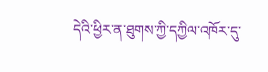དེའི་ཕྱིར་ན་ཐུགས་ཀྱི་དཀྱིལ་འཁོར་དུ་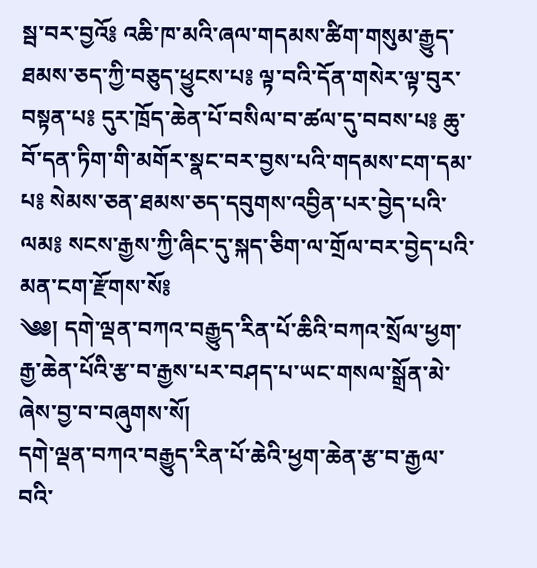སྦ་བར་བྱའོ༔ འཆི་ཁ་མའི་ཞལ་གདམས་ཚིག་གསུམ་རྒྱུད་ཐམས་ཅད་ཀྱི་བཅུད་ཕྱུངས་པ༔ ལྟ་བའི་དོན་གསེར་ལྟ་བུར་བསྟན་པ༔ དུར་ཁྲོད་ཆེན་པོ་བསིལ་བ་ཚལ་དུ་བབས་པ༔ ཆུ་བོ་དན་ཏིག་གི་མགོར་སྣང་བར་བྱས་པའི་གདམས་ངག་དམ་པ༔ སེམས་ཅན་ཐམས་ཅད་དབུགས་འབྱིན་པར་བྱེད་པའི་ལམ༔ སངས་རྒྱས་ཀྱི་ཞིང་དུ་སྐད་ཅིག་ལ་གྲོལ་བར་བྱེད་པའི་མན་ངག་རྫོགས་སོ༔
༄༅། དགེ་ལྡན་བཀའ་བརྒྱུད་རིན་པོ་ཆིའི་བཀའ་སྲོལ་ཕྱག་རྒྱ་ཆེན་པོའི་རྩ་བ་རྒྱས་པར་བཤད་པ་ཡང་གསལ་སྒྲོན་མེ་ཞེས་བྱ་བ་བཞུགས་སོ།
དགེ་ལྡན་བཀའ་བརྒྱུད་རིན་པོ་ཆེའི་ཕྱག་ཆེན་རྩ་བ་རྒྱལ་བའི་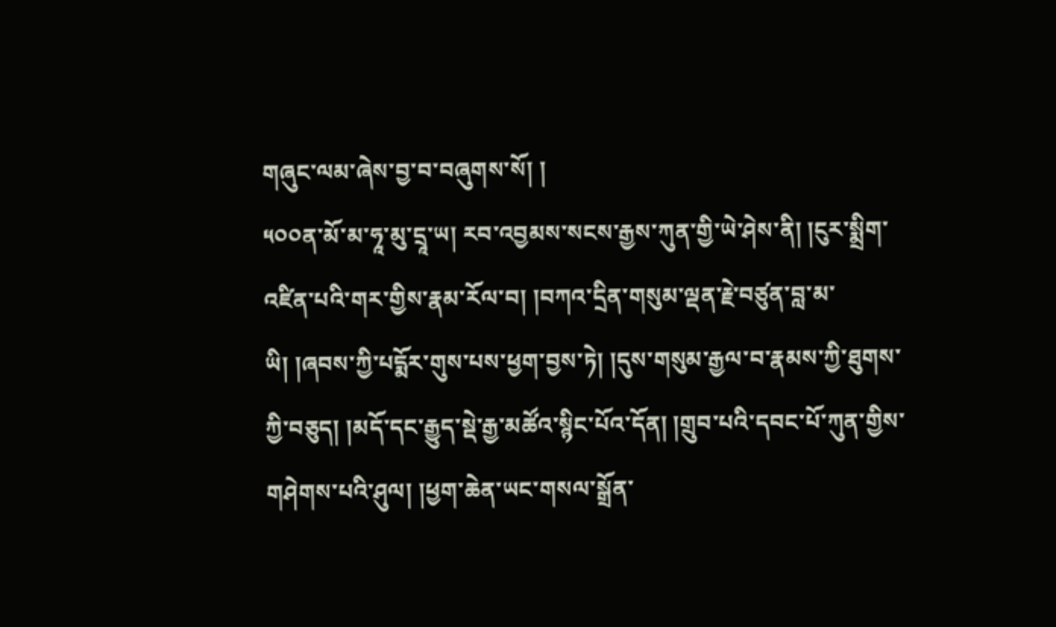གཞུང་ལམ་ཞེས་བྱ་བ་བཞུགས་སོ། །
༥༠༠ན་མོ་མ་ཧཱ་མུ་དྲཱ་ཡ། རབ་འབྱམས་སངས་རྒྱས་ཀུན་གྱི་ཡེ་ཤེས་ནི། །ངུར་སྨྲིག་འཛིན་པའི་གར་གྱིས་རྣམ་རོལ་བ། །བཀའ་དྲིན་གསུམ་ལྡན་རྗེ་བཙུན་བླ་མ་ཡི། །ཞབས་ཀྱི་པདྨོར་གུས་པས་ཕྱག་བྱས་ཏེ། །དུས་གསུམ་རྒྱལ་བ་རྣམས་ཀྱི་ཐུགས་ཀྱི་བཅུད། །མདོ་དང་རྒྱུད་སྡེ་རྒྱ་མཚོའ་སྙིང་པོའ་དོན། །གྲུབ་པའི་དབང་པོ་ཀུན་གྱིས་གཤེགས་པའི་ཤུལ། །ཕྱག་ཆེན་ཡང་གསལ་སྒྲོན་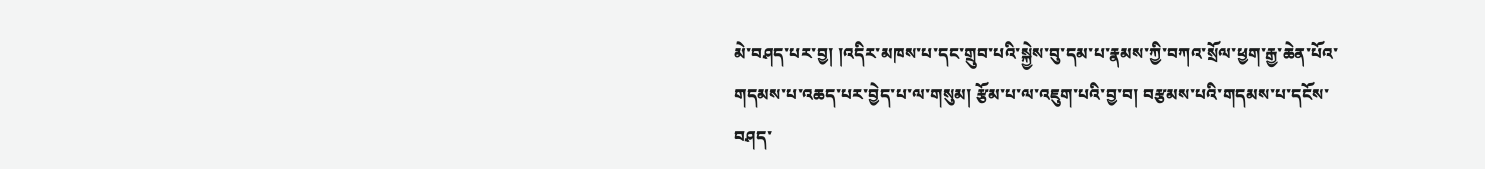མེ་བཤད་པར་བྱ། །འདིར་མཁས་པ་དང་གྲུབ་པའི་སྐྱེས་བུ་དམ་པ་རྣམས་ཀྱི་བཀའ་སྲོལ་ཕྱག་རྒྱ་ཆེན་པོའ་གདམས་པ་འཆད་པར་བྱེད་པ་ལ་གསུམ། རྩོམ་པ་ལ་འཇུག་པའི་བྱ་བ། བརྩམས་པའི་གདམས་པ་དངོས་བཤད་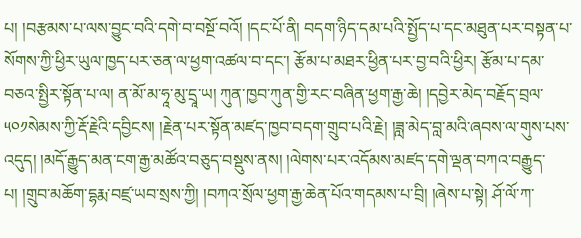པ། །བརྩམས་པ་ལས་བྱུང་བའི་དགེ་བ་བསྔོ་བའོ། །དང་པོ་ནི། བདག་ཉིད་དམ་པའི་སྤྱོད་པ་དང་མཐུན་པར་བསྟན་པ་སོགས་ཀྱི་ཕྱིར་ཡུལ་ཁྱད་པར་ཅན་ལ་ཕྱག་འཚལ་བ་དང་། རྩོམ་པ་མཐར་ཕྱིན་པར་བྱ་བའི་ཕྱིར། རྩོམ་པ་དམ་བཅའ་སྤྱིར་སྟོན་པ་ལ། ན་མོ་མ་ཧཱ་མུ་དྲཱ་ཡ། ཀུན་ཁྱབ་ཀུན་གྱི་རང་བཞིན་ཕྱག་རྒྱ་ཆེ། །དབྱེར་མེད་བརྗོད་བྲལ་
༥༠༡སེམས་ཀྱི་རྡོ་རྗེའི་དབྱིངས། །རྗེན་པར་སྟོན་མཛད་ཁྱབ་བདག་གྲུབ་པའི་རྗེ། །ཟླ་མེད་བླ་མའི་ཞབས་ལ་གུས་པས་འདུད། །མདོ་རྒྱུད་མན་ངག་རྒྱ་མཚོའ་བཅུད་བསྡུས་ནས། །ལེགས་པར་འདོམས་མཛད་དགེ་ལྡན་བཀའ་བརྒྱུད་པ། །གྲུབ་མཆོག་དྷརྨ་བཛྲ་ཡབ་སྲས་ཀྱི། །བཀའ་སྲོལ་ཕྱག་རྒྱ་ཆེན་པོའ་གདམས་པ་བྲི། །ཞེས་པ་སྟེ། ཤོ་ལོ་ཀ་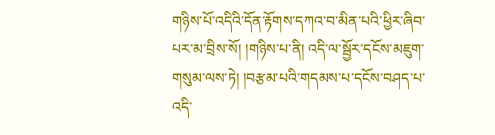གཉིས་པོ་འདིའི་དོན་རྟོགས་དཀའ་བ་མིན་པའི་ཕྱིར་ཞིབ་པར་མ་བྲིས་སོ། །གཉིས་པ་ནི། འདི་ལ་སྦྱོར་དངོས་མཇུག་གསུམ་ལས་ཏེ། །བརྩམ་པའི་གདམས་པ་དངོས་བཤད་པ་འདི་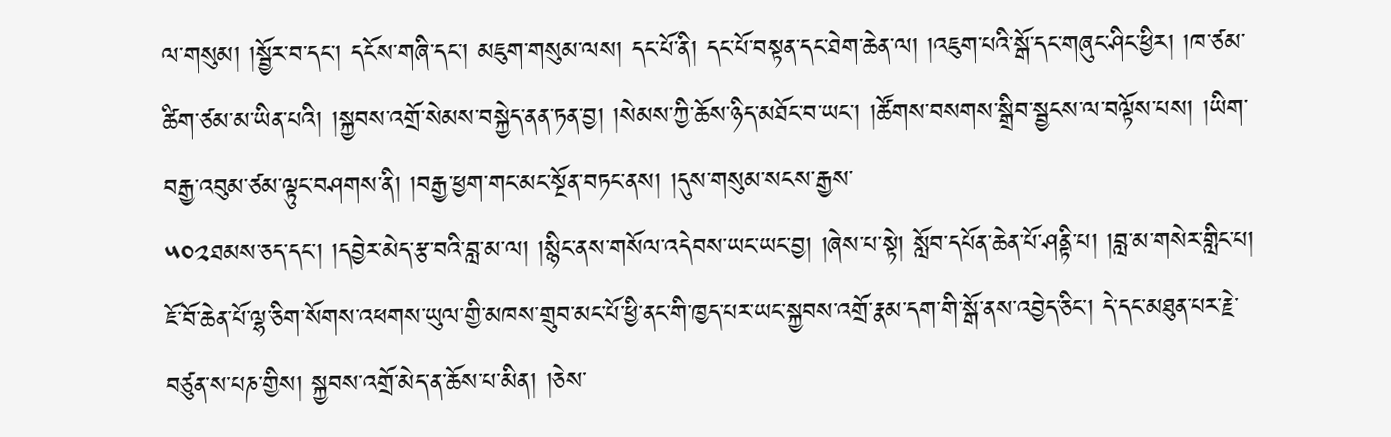ལ་གསུམ། །སྦྱོར་བ་དང་། དངོས་གཞི་དང་། མཇུག་གསུམ་ལས། དང་པོ་ནི། དང་པོ་བསྟན་དང་ཐེག་ཆེན་ལ། །འཇུག་པའི་སྒོ་དང་གཞུང་ཤིང་ཕྱིར། །ཁ་ཙམ་ཚིག་ཙམ་མ་ཡིན་པའི། །སྐྱབས་འགྲོ་སེམས་བསྐྱེད་ནན་ཏན་བྱ། །སེམས་ཀྱི་ཆོས་ཉིད་མཐོང་བ་ཡང་། །ཚོགས་བསགས་སྒྲིབ་སྦྱངས་ལ་བལྟོས་པས། །ཡིག་བརྒྱ་འབུམ་ཙམ་ལྟུང་བཤགས་ནི། །བརྒྱ་ཕྱག་གང་མང་སྔོན་བཏང་ནས། །དུས་གསུམ་སངས་རྒྱས་
༥༠༢ཐམས་ཅད་དང་། །དབྱེར་མེད་རྩ་བའི་བླ་མ་ལ། །སྙིང་ནས་གསོལ་འདེབས་ཡང་ཡང་བྱ། །ཞེས་པ་སྟེ། སློབ་དཔོན་ཆེན་པོ་ཤནྟི་པ། །བླ་མ་གསེར་གླིང་པ། ཇོ་བོ་ཆེན་པོ་ལྷ་ཅིག་སོགས་འཕགས་ཡུལ་གྱི་མཁས་གྲུབ་མང་པོ་ཕྱི་ནང་གི་ཁྱད་པར་ཡང་སྐྱབས་འགྲོ་རྣམ་དག་གི་སྒོ་ནས་འབྱེད་ཅིང་། དེ་དང་མཐུན་པར་རྗེ་བཙུན་ས་པཎ་གྱིས། སྐྱབས་འགྲོ་མེད་ན་ཆོས་པ་མིན། །ཅེས་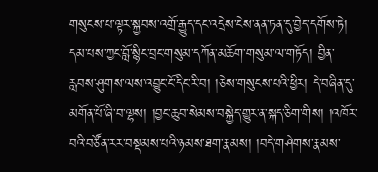གསུངས་པ་ལྟར་སྐྱབས་འགྲོ་རྒྱུད་དང་འདྲེས་ངེས་ནན་ཏན་དུ་བྱེད་དགོས་ཏེ། དམ་པས་ཀྱང་བློ་སྙིང་བྲང་གསུམ་དཀོན་མཆོག་གསུམ་ལ་གཏོད། བྱིན་རླབས་ཤུགས་ལས་འབྱུང་ངོ་དིང་རི་བ། །ཅེས་གསུངས་པའི་ཕྱིར། དེ་བཞིན་དུ་མགོན་པོ་ཞི་བ་ལྷས། །བྱང་ཆུབ་སེམས་བསྐྱེད་གྱུར་ན་སྐད་ཅིག་གིས། །འཁོར་བའི་བཙོན་རར་བསྡམས་པའི་ཉམས་ཐག་རྣམས། །བདེ་གཤེགས་རྣམས་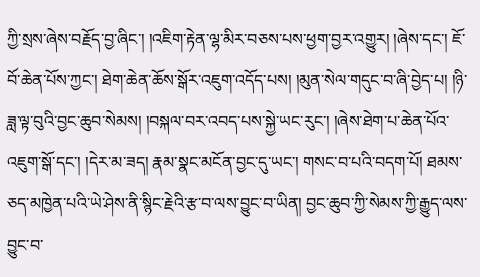ཀྱི་སྲས་ཞེས་བརྗོད་བྱ་ཞིང་། །འཇིག་རྟེན་ལྷ་མིར་བཅས་པས་ཕྱག་བྱར་འགྱུར། །ཞེས་དང་། ཇོ་བོ་ཆེན་པོས་ཀྱང་། ཐེག་ཆེན་ཆོས་སྒོར་འཇུག་འདོད་པས། །མུན་སེལ་གདུང་བ་ཞི་བྱེད་པ། །ཉི་ཟླ་ལྟ་བུའི་བྱང་ཆུབ་སེམས། །བསྐལ་བར་འབད་པས་སྐྱེ་ཡང་རུང་། །ཞེས་ཐེག་པ་ཆེན་པོའ་འཇུག་སྒོ་དང་། །དེར་མ་ཟད། རྣམ་སྣང་མངོན་བྱང་དུ་ཡང་། གསང་བ་པའི་བདག་པོ། ཐམས་ཅད་མཁྱེན་པའི་ཡེ་ཤེས་ནི་སྙིང་རྗེའི་རྩ་བ་ལས་བྱུང་བ་ཡིན། བྱང་ཆུབ་ཀྱི་སེམས་ཀྱི་རྒྱུད་ལས་བྱུང་བ་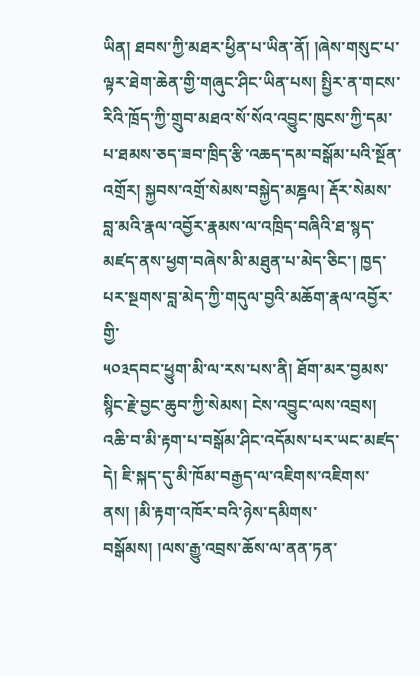ཡིན། ཐབས་ཀྱི་མཐར་ཕྱིན་པ་ཡིན་ནོ། །ཞེས་གསུང་པ་ལྟར་ཐེག་ཆེན་གྱི་གཞུང་ཤིང་ཡིན་པས། སྤྱིར་ན་གངས་རིའི་ཁྲོད་ཀྱི་གྲུབ་མཐའ་སོ་སོའ་འབྱུང་ཁུངས་ཀྱི་དམ་པ་ཐམས་ཅད་ཟབ་ཁྲིད་རྩི་འཆད་དམ་བསྒོམ་པའི་སྔོན་འགྲོར། སྐྱབས་འགྲོ་སེམས་བསྐྱེད་མཎྜལ། རྡོར་སེམས་བླ་མའི་རྣལ་འབྱོར་རྣམས་ལ་འཁྲིད་བཞིའི་ཐ་སྙད་མཛད་ནས་ཕྱག་བཞེས་མི་མཐུན་པ་མེད་ཅིང་། ཁྱད་པར་སྔགས་བླ་མེད་ཀྱི་གདུལ་བྱའི་མཆོག་རྣལ་འབྱོར་གྱི་
༥༠༣དབང་ཕྱུག་མི་ལ་རས་པས་ནི། ཐོག་མར་བྱམས་སྙིང་རྗེ་བྱང་ཆུབ་ཀྱི་སེམས། ངེས་འབྱུང་ལས་འབྲས། འཆི་བ་མི་རྟག་པ་བསྒོམ་ཤིང་འདོམས་པར་ཡང་མཛད་དེ། ཇི་སྐད་དུ་མི་ཁོམ་བརྒྱད་ལ་འཇིགས་འཇིགས་ནས། །མི་རྟག་འཁོར་བའི་ཉེས་དམིགས་བསྒོམས། །ལས་རྒྱུ་འབྲས་ཆོས་ལ་ནན་ཏན་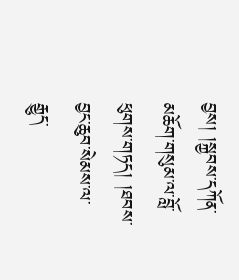བྱས། །སྐྱབས་དཀོན་མཆོག་གསུམ་ལ་བློ་ཕུགས་གཏད། །ཐབས་བྱང་ཆུབ་སེམས་ལ་རྒྱུད་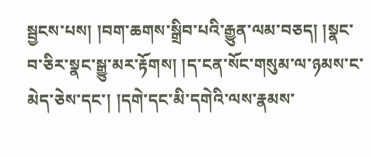སྦྱངས་པས། །བག་ཆགས་སྒྲིབ་པའི་རྒྱུན་ལམ་བཅད། །སྣང་བ་ཅིར་སྣང་སྒྱུ་མར་རྟོགས། །ད་ངན་སོང་གསུམ་ལ་ཉམས་ང་མེད་ཅེས་དང་། །དགེ་དང་མི་དགེའི་ལས་རྣམས་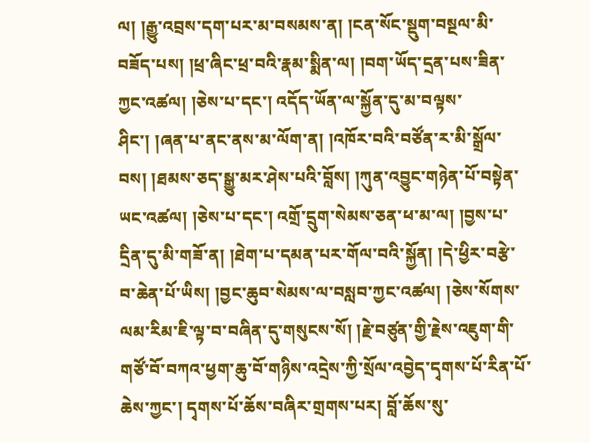ལ། །རྒྱུ་འབྲས་དག་པར་མ་བསམས་ན། །ངན་སོང་སྡུག་བསྔལ་མི་བཟོད་པས། །ཕྲ་ཞིང་ཕྲ་བའི་རྣམ་སྨིན་ལ། །བག་ཡོད་དྲན་པས་ཟིན་ཀྱང་འཚལ། །ཅེས་པ་དང་། འདོད་ཡོན་ལ་སྐྱོན་དུ་མ་བལྟས་ཤིང་། །ཞན་པ་ནང་ནས་མ་ལོག་ན། །འཁོར་བའི་བཙོན་ར་མི་སྒྲོལ་བས། །ཐམས་ཅད་སྒྱུ་མར་ཤེས་པའི་བློས། །ཀུན་འབྱུང་གཉེན་པོ་བསྟེན་ཡང་འཚལ། །ཅེས་པ་དང་། འགྲོ་དྲུག་སེམས་ཅན་ཕ་མ་ལ། །བྱས་པ་དྲིན་དུ་མི་གཟོ་ན། །ཐེག་པ་དམན་པར་གོལ་བའི་སྐྱོན། །དེ་ཕྱིར་བརྩེ་བ་ཆེན་པོ་ཡིས། །བྱང་ཆུབ་སེམས་ལ་བསླབ་ཀྱང་འཚལ། །ཅེས་སོགས་ལམ་རིམ་ཇི་ལྟ་བ་བཞིན་དུ་གསུངས་སོ། །རྗེ་བཙུན་གྱི་རྗེས་འཇུག་གི་གཙོ་བོ་བཀའ་ཕྱག་ཆུ་བོ་གཉིས་འདྲེས་ཀྱི་སྲོལ་འབྱེད་དྭགས་པོ་རིན་པོ་ཆེས་ཀྱང་། དྭགས་པོ་ཆོས་བཞིར་གྲགས་པར། བློ་ཆོས་སུ་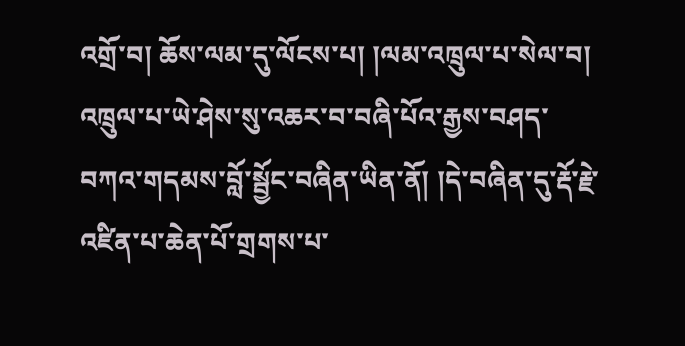འགྲོ་བ། ཆོས་ལམ་དུ་ལོངས་པ། །ལམ་འཁྲུལ་པ་སེལ་བ། འཁྲུལ་པ་ཡེ་ཤེས་སུ་འཆར་བ་བཞི་པོའ་རྒྱས་བཤད་བཀའ་གདམས་བློ་སྦྱོང་བཞིན་ཡིན་ནོ། །དེ་བཞིན་དུ་རྡོ་རྗེ་འཛིན་པ་ཆེན་པོ་གྲགས་པ་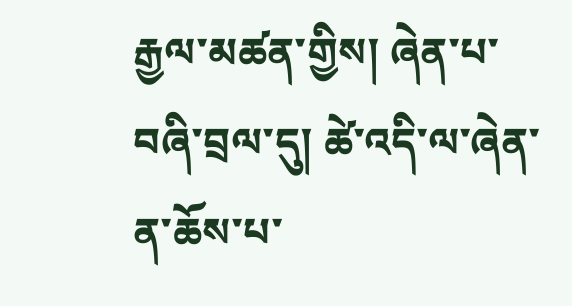རྒྱལ་མཚན་གྱིས། ཞེན་པ་བཞི་བྲལ་དུ། ཚེ་འདི་ལ་ཞེན་ན་ཆོས་པ་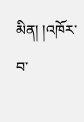མིན། །འཁོར་བ་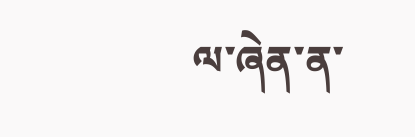ལ་ཞེན་ན་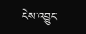ངེས་འབྱུང་